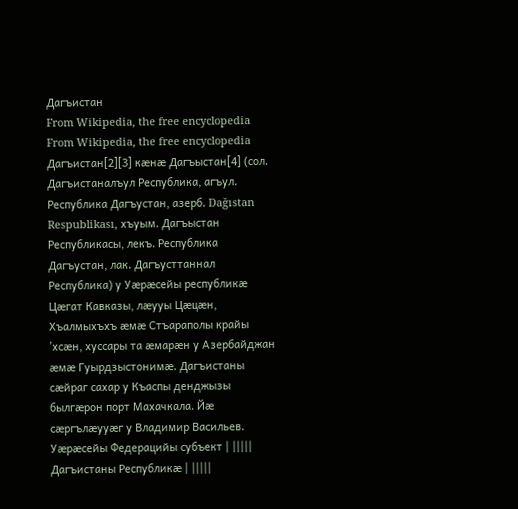Дагъистан
From Wikipedia, the free encyclopedia
From Wikipedia, the free encyclopedia
Дагъистан[2][3] кæнæ Дагъыстан[4] (сол. Дагъистаналъул Республика, агъул. Республика Дагъустан, азерб. Dağıstan Respublikası, хъуым. Дагъыстан Республикасы, лекъ. Республика Дагъустан, лак. Дагъусттаннал Республика) у Уæрæсейы республикæ Цæгат Кавказы, лæууы Цæцæн, Хъалмыхъхъ æмæ Стъараполы крайы ’хсæн, хуссары та æмарæн у Азербайджан æмæ Гуырдзыстонимæ. Дагъистаны сæйраг сахар у Къаспы денджызы былгæрон порт Махачкала. Йæ сæргълæууæг у Владимир Васильев.
Уæрæсейы Федерацийы субъект | |||||
Дагъистаны Республикæ | |||||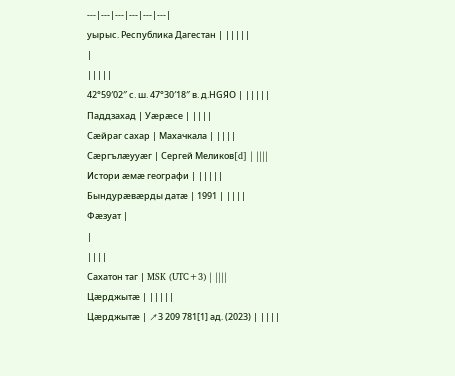---|---|---|---|---|---|
уырыс. Республика Дагестан | |||||
|
|||||
42°59′02″ с. ш. 47°30′18″ в. д.HGЯO | |||||
Паддзахад | Уæрæсе | ||||
Сæйраг сахар | Махачкала | ||||
Сæргълæууæг | Сергей Меликов[d] | ||||
Истори æмæ географи | |||||
Бындурæвæрды датæ | 1991 | ||||
Фæзуат |
|
||||
Сахатон таг | MSK (UTC+3) | ||||
Цæрджытæ | |||||
Цæрджытæ | ↗3 209 781[1] ад. (2023) | ||||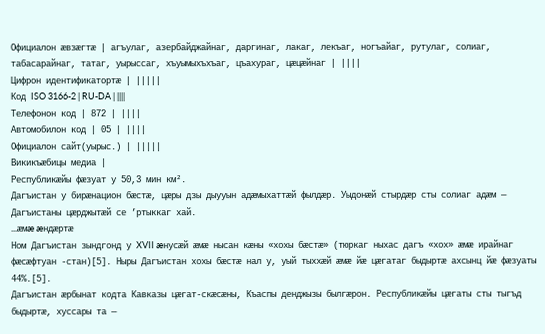Официалон æвзæгтæ | агъулаг, азербайджайнаг, даргинаг, лакаг, лекъаг, ногъайаг, рутулаг, солиаг, табасарайнаг, татаг, уырыссаг, хъуымыхъхъаг, цъахураг, цæцæйнаг | ||||
Цифрон идентификатортæ | |||||
Код ISO 3166-2 | RU-DA | ||||
Телефонон код | 872 | ||||
Автомобилон код | 05 | ||||
Официалон сайт(уырыс.) | |||||
Викикъæбицы медиа |
Республикæйы фæзуат у 50,3 мин км².
Дагъистан у бирæнацион бæстæ, цæры дзы дыууын адæмыхаттæй фылдæр. Уыдонæй стырдæр сты солиаг адæм — Дагъистаны цæрджытæй се ’ртыккаг хай.
...æмæ æндæртæ
Ном Дагъистан зындгонд у XVII æнусæй æмæ нысан кæны «хохы бæстæ» (тюркаг ныхас дагъ «хох» æмæ ирайнаг фæсæфтуан -стан)[5]. Ныры Дагъистан хохы бæстæ нал у, уый тыххæй æмæ йæ цæгатаг быдыртæ ахсынц йæ фæзуаты 44%.[5].
Дагъистан æрбынат кодта Кавказы цæгат-скæсæны, Къаспы денджызы былгæрон. Республикæйы цæгаты сты тыгъд быдыртæ, хуссары та —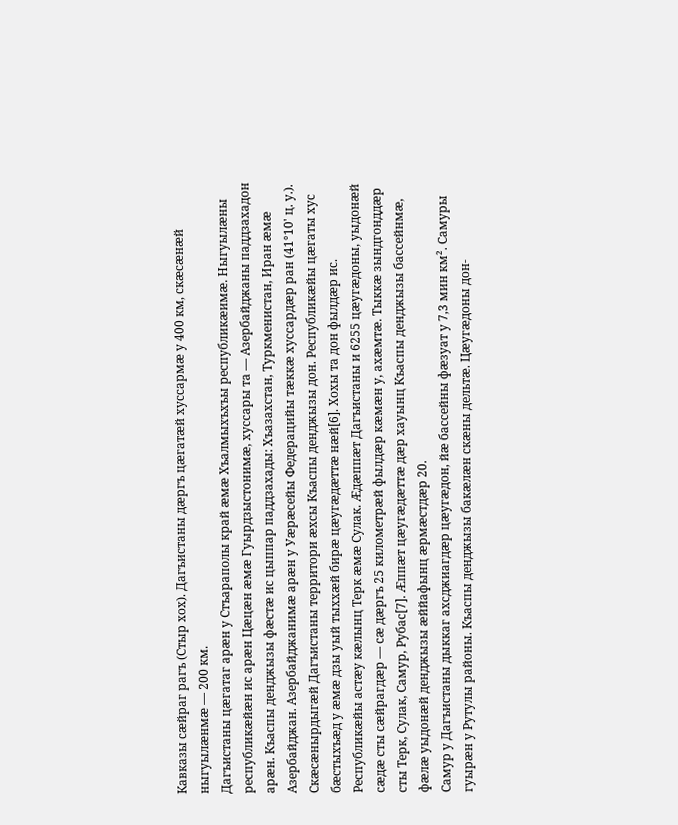Кавказы сæйраг рагъ (Стыр хох). Дагъистаны дæргъ цæгатæй хуссармæ у 400 км, скæсæнæй ныгуылæнмæ — 200 км.
Дагъистаны цæгатаг арæн у Стъараполы край æмæ Хъалмыхъхъы республикæимæ. Ныгуылæны республикæйæн ис арæн Цæцæн æмæ Гуырдзыстонимæ, хуссары та — Азербайджаны паддзахадон арæн. Къаспы денджызы фæстæ ис цыппар паддзахады: Хъазахстан, Туркменистан, Иран æмæ Азербайджан. Азербайджанимæ арæн у Уæрæсейы Федерацийы тæккæ хуссардæр ран (41°10' ц. у.).
Скæсæнырдыгæй Дагъистаны территори æхсы Къаспы денджызы дон. Республикæйы цæгаты хус бæстыхъæд у æмæ дзы уый тыххæй бирæ цæугæдæттæ нæй[6]. Хохы та дон фылдæр ис.
Республикæйы астæу кæлынц Терк æмæ Сулак. Æдæппæт Дагъистаны и 6255 цæугæдоны, уыдонæй сæдæ сты сæйрагдæр — сæ дæргъ 25 километрæй фылдæр кæмæн у, ахæмтæ. Тыккæ зындгонддæр сты Терк, Сулак, Самур, Рубас[7]. Æппæт цæугæдæттæ дæр хауынц Къаспы денджызы бассейнмæ, фæлæ уыдонæй денджызы æййафынц æрмæстдæр 20.
Самур у Дагъистаны дыккаг ахсджиагдæр цæугæдон, йæ бассейны фæзуат у 7,3 мин км². Самуры гуырæн у Рутулы районы. Къаспы денджызы бакæлæн скæны дельтæ. Цæугæдоны дон-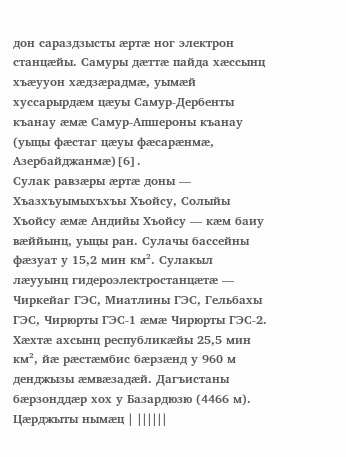дон сараздзысты æртæ ног электрон станцæйы. Самуры дæттæ пайда хæссынц хъæууон хæдзæрадмæ, уымæй хуссарырдæм цæуы Самур-Дербенты къанау æмæ Самур-Апшероны къанау (уыцы фæстаг цæуы фæсарæнмæ, Азербайджанмæ)[6].
Сулак равзæры æртæ доны — Хъазхъуымыхъхъы Хъойсу, Солыйы Хъойсу æмæ Андийы Хъойсу — кæм баиу вæййынц, уыцы ран. Сулачы бассейны фæзуат у 15,2 мин км². Сулакыл лæууынц гидероэлектростанцæтæ — Чиркейаг ГЭС, Миатлины ГЭС, Гельбахы ГЭС, Чирюрты ГЭС-1 æмæ Чирюрты ГЭС-2.
Хæхтæ ахсынц республикæйы 25,5 мин км², йæ рæстæмбис бæрзæнд у 960 м денджызы æмвæзадæй. Дагъистаны бæрзонддæр хох у Базардюзю (4466 м).
Цæрджыты нымæц | ||||||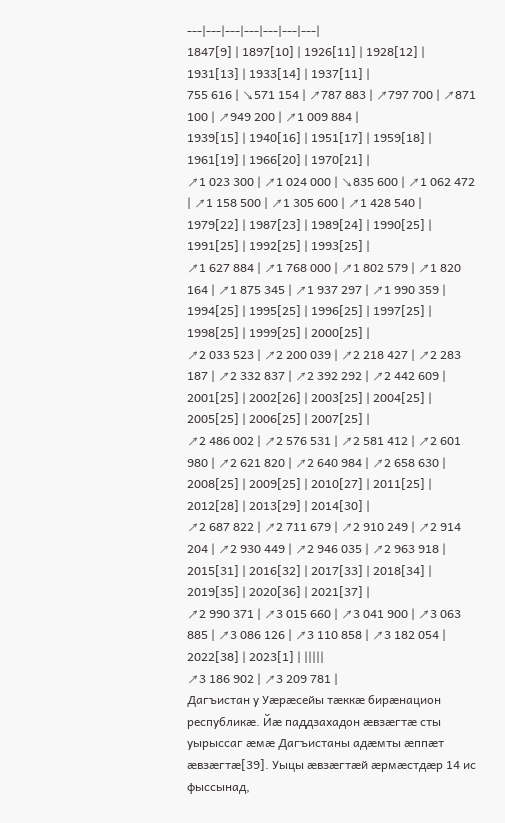---|---|---|---|---|---|---|
1847[9] | 1897[10] | 1926[11] | 1928[12] | 1931[13] | 1933[14] | 1937[11] |
755 616 | ↘571 154 | ↗787 883 | ↗797 700 | ↗871 100 | ↗949 200 | ↗1 009 884 |
1939[15] | 1940[16] | 1951[17] | 1959[18] | 1961[19] | 1966[20] | 1970[21] |
↗1 023 300 | ↗1 024 000 | ↘835 600 | ↗1 062 472 | ↗1 158 500 | ↗1 305 600 | ↗1 428 540 |
1979[22] | 1987[23] | 1989[24] | 1990[25] | 1991[25] | 1992[25] | 1993[25] |
↗1 627 884 | ↗1 768 000 | ↗1 802 579 | ↗1 820 164 | ↗1 875 345 | ↗1 937 297 | ↗1 990 359 |
1994[25] | 1995[25] | 1996[25] | 1997[25] | 1998[25] | 1999[25] | 2000[25] |
↗2 033 523 | ↗2 200 039 | ↗2 218 427 | ↗2 283 187 | ↗2 332 837 | ↗2 392 292 | ↗2 442 609 |
2001[25] | 2002[26] | 2003[25] | 2004[25] | 2005[25] | 2006[25] | 2007[25] |
↗2 486 002 | ↗2 576 531 | ↗2 581 412 | ↗2 601 980 | ↗2 621 820 | ↗2 640 984 | ↗2 658 630 |
2008[25] | 2009[25] | 2010[27] | 2011[25] | 2012[28] | 2013[29] | 2014[30] |
↗2 687 822 | ↗2 711 679 | ↗2 910 249 | ↗2 914 204 | ↗2 930 449 | ↗2 946 035 | ↗2 963 918 |
2015[31] | 2016[32] | 2017[33] | 2018[34] | 2019[35] | 2020[36] | 2021[37] |
↗2 990 371 | ↗3 015 660 | ↗3 041 900 | ↗3 063 885 | ↗3 086 126 | ↗3 110 858 | ↗3 182 054 |
2022[38] | 2023[1] | |||||
↗3 186 902 | ↗3 209 781 |
Дагъистан у Уæрæсейы тæккæ бирæнацион республикæ. Йæ паддзахадон æвзæгтæ сты уырыссаг æмæ Дагъистаны адæмты æппæт æвзæгтæ[39]. Уыцы æвзæгтæй æрмæстдæр 14 ис фыссынад,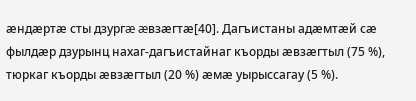æндæртæ сты дзургæ æвзæгтæ[40]. Дагъистаны адæмтæй сæ фылдæр дзурынц нахаг-дагъистайнаг къорды æвзæгтыл (75 %), тюркаг къорды æвзæгтыл (20 %) æмæ уырыссагау (5 %).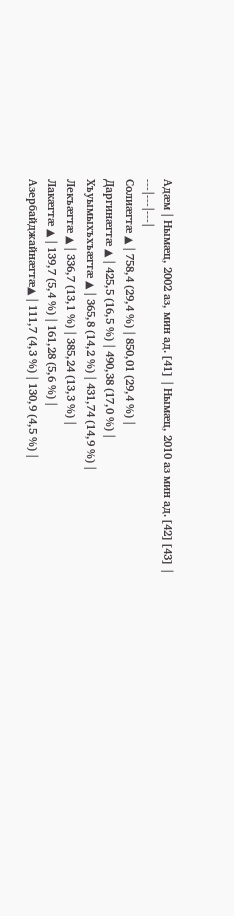Адæм | Нымæц, 2002 аз, мин ад.[41] | Нымæц, 2010 аз мин ад.[42][43] |
---|---|---|
Солиæгтæ ▲ | 758,4 (29,4 %) | 850,01 (29,4 %) |
Даргинæгтæ ▲ | 425,5 (16,5 %) | 490,38 (17,0 %) |
Хъуымыхъхъæгтæ ▲ | 365,8 (14,2 %) | 431,74 (14,9 %) |
Лекъæгтæ ▲ | 336,7 (13,1 %) | 385,24 (13,3 %) |
Лакæгтæ ▲ | 139,7 (5,4 %) | 161,28 (5,6 %) |
Азербайджайнæгтæ▲ | 111,7 (4,3 %) | 130,9 (4,5 %) |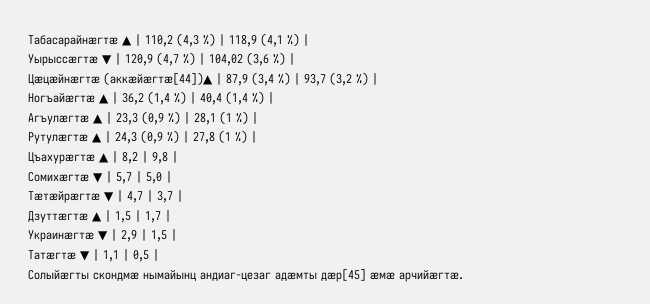Табасарайнæгтæ ▲ | 110,2 (4,3 %) | 118,9 (4,1 %) |
Уырыссæгтæ ▼ | 120,9 (4,7 %) | 104,02 (3,6 %) |
Цæцæйнæгтæ (аккæйæгтæ[44])▲ | 87,9 (3,4 %) | 93,7 (3,2 %) |
Ногъайæгтæ ▲ | 36,2 (1,4 %) | 40,4 (1,4 %) |
Агъулæгтæ ▲ | 23,3 (0,9 %) | 28,1 (1 %) |
Рутулæгтæ ▲ | 24,3 (0,9 %) | 27,8 (1 %) |
Цъахурæгтæ ▲ | 8,2 | 9,8 |
Сомихæгтæ ▼ | 5,7 | 5,0 |
Тæтæйрæгтæ ▼ | 4,7 | 3,7 |
Дзуттæгтæ ▲ | 1,5 | 1,7 |
Украинæгтæ ▼ | 2,9 | 1,5 |
Татæгтæ ▼ | 1,1 | 0,5 |
Солыйæгты скондмæ нымайынц андиаг-цезаг адæмты дæр[45] æмæ арчийæгтæ.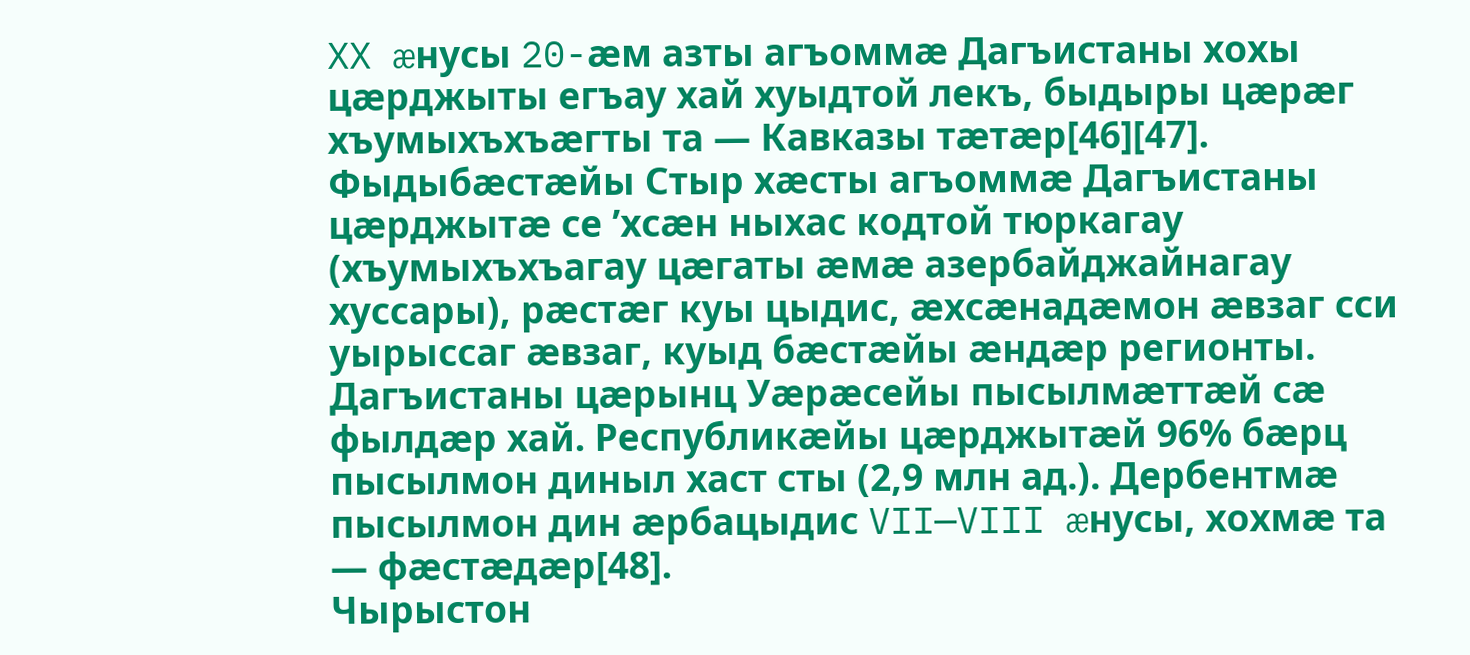XX æнусы 20-æм азты агъоммæ Дагъистаны хохы цæрджыты егъау хай хуыдтой лекъ, быдыры цæрæг хъумыхъхъæгты та — Кавказы тæтæр[46][47].
Фыдыбæстæйы Стыр хæсты агъоммæ Дагъистаны цæрджытæ се ’хсæн ныхас кодтой тюркагау (хъумыхъхъагау цæгаты æмæ азербайджайнагау хуссары), рæстæг куы цыдис, æхсæнадæмон æвзаг сси уырыссаг æвзаг, куыд бæстæйы æндæр регионты.
Дагъистаны цæрынц Уæрæсейы пысылмæттæй сæ фылдæр хай. Республикæйы цæрджытæй 96% бæрц пысылмон диныл хаст сты (2,9 млн ад.). Дербентмæ пысылмон дин æрбацыдис VII—VIII æнусы, хохмæ та — фæстæдæр[48].
Чырыстон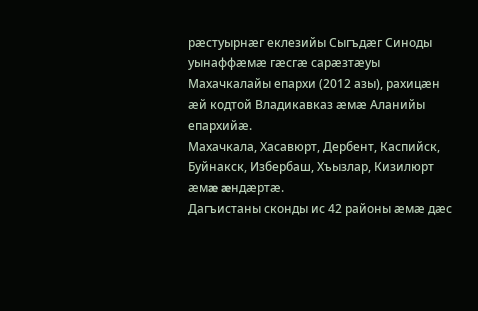рæстуырнæг еклезийы Сыгъдæг Синоды уынаффæмæ гæсгæ сарæзтæуы Махачкалайы епархи (2012 азы), рахицæн æй кодтой Владикавказ æмæ Аланийы епархийæ.
Махачкала, Хасавюрт, Дербент, Каспийск, Буйнакск, Избербаш, Хъызлар, Кизилюрт æмæ æндæртæ.
Дагъистаны сконды ис 42 районы æмæ дæс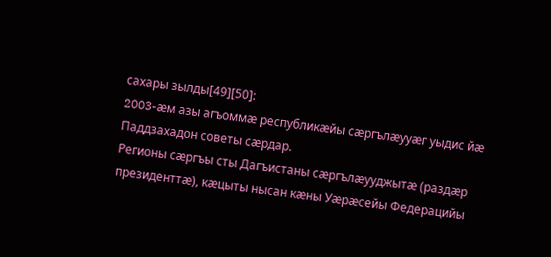сахары зылды[49][50]:
2003-æм азы агъоммæ республикæйы сæргълæууæг уыдис йæ Паддзахадон советы сæрдар.
Регионы сæргъы сты Дагъистаны сæргълæууджытæ (раздæр президенттæ), кæцыты нысан кæны Уæрæсейы Федерацийы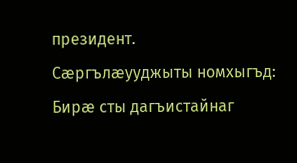президент. Сæргълæууджыты номхыгъд:
Бирæ сты дагъистайнаг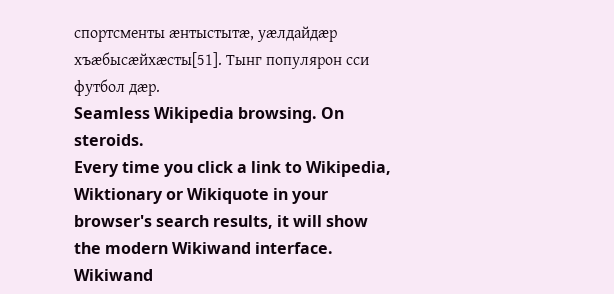спортсменты æнтыстытæ, уæлдайдæр хъæбысæйхæсты[51]. Тынг популярон сси футбол дæр.
Seamless Wikipedia browsing. On steroids.
Every time you click a link to Wikipedia, Wiktionary or Wikiquote in your browser's search results, it will show the modern Wikiwand interface.
Wikiwand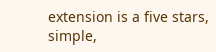extension is a five stars, simple,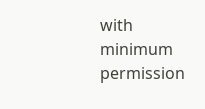with minimum permission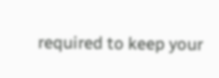required to keep your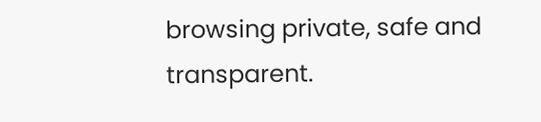browsing private, safe and transparent.